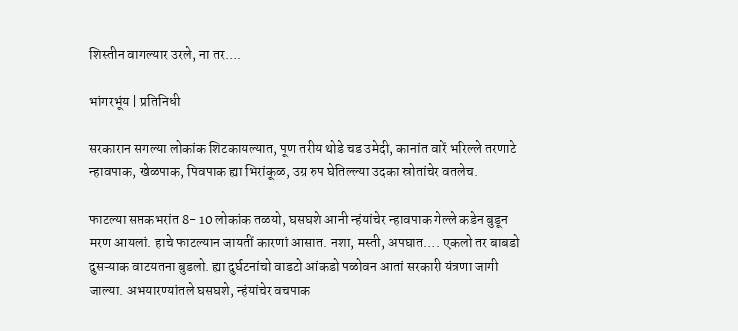शिस्तीन वागल्यार उरले, ना तर….

भांगरभूंय | प्रतिनिधी

सरकारान सगल्या लोकांक शिटकायल्यात, पूण तरीय थोडे चड उमेदी, कानांत वारें भरिल्ले तरणाटे न्हावपाक, खेळपाक, पिवपाक ह्या भिरांकूळ, उग्र रुप घेतिल्ल्या उदका स्रोतांचेर वतलेच.

फाटल्या सप्तकभरांत 8- 10 लोकांक तळयो, घसघशे आनी न्हंयांचेर न्हावपाक गेल्ले कडेन बुडून मरण आयलां. हाचे फाटल्यान जायतीं कारणां आसात. नशा, मस्ती, अपघात…. एकलो तर बाबडो दुसऱ्याक वाटयतना बुडलो. ह्या दुर्घटनांचो वाडटो आंकडो पळोवन आतां सरकारी यंत्रणा जागी जाल्या. अभयारण्यांतले घसघशे, न्हंयांचेर वचपाक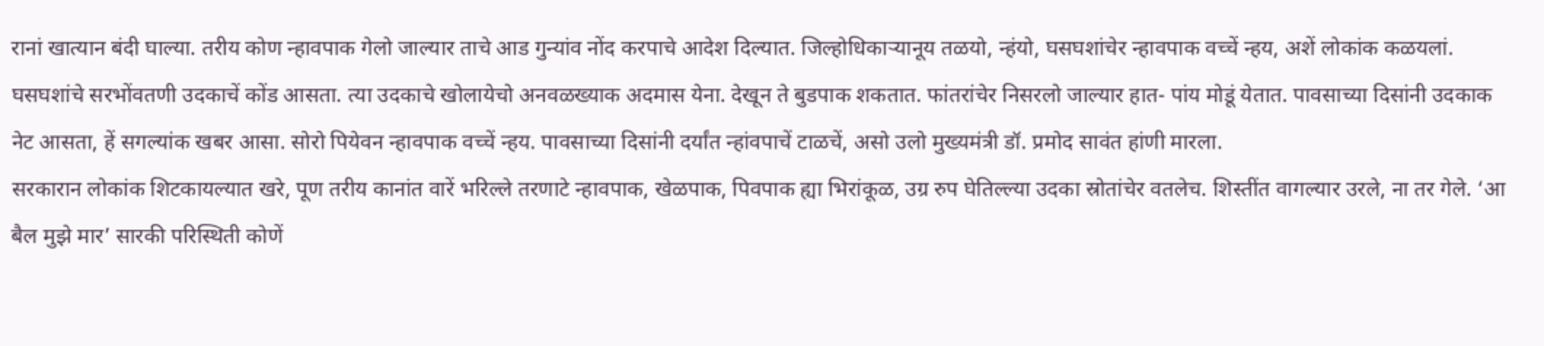रानां खात्यान बंदी घाल्या. तरीय कोण न्हावपाक गेलो जाल्यार ताचे आड गुन्यांव नोंद करपाचे आदेश दिल्यात. जिल्होधिकाऱ्यानूय तळयो, न्हंयो, घसघशांचेर न्हावपाक वच्चें न्हय, अशें लोकांक कळयलां. घसघशांचे सरभोंवतणी उदकाचें कोंड आसता. त्या उदकाचे खोलायेचो अनवळख्याक अदमास येना. देखून ते बुडपाक शकतात. फांतरांचेर निसरलो जाल्यार हात- पांय मोडूं येतात. पावसाच्या दिसांनी उदकाक नेट आसता, हें सगल्यांक खबर आसा. सोरो पियेवन न्हावपाक वच्चें न्हय. पावसाच्या दिसांनी दर्यांत न्हांवपाचें टाळचें, असो उलो मुख्यमंत्री डॉ. प्रमोद सावंत हांणी मारला.
सरकारान लोकांक शिटकायल्यात खरे, पूण तरीय कानांत वारें भरिल्ले तरणाटे न्हावपाक, खेळपाक, पिवपाक ह्या भिरांकूळ, उग्र रुप घेतिल्ल्या उदका स्रोतांचेर वतलेच. शिस्तींत वागल्यार उरले, ना तर गेले. ‘आ बैल मुझे मार’ सारकी परिस्थिती कोणें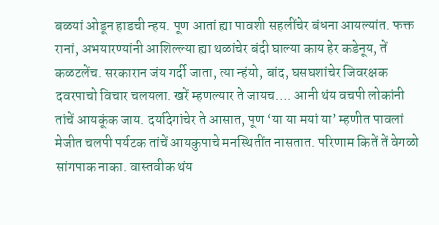बळयां ओडून हाडची न्हय. पूण आतां ह्या पावशी सहलींचेर बंधना आयल्यांत. फक्त रानां, अभयारण्यांनी आशिल्ल्या ह्या थळांचेर बंदी घाल्या काय हेर कडेनूय, तें कळटलेंच. सरकारान जंय गर्दी जाता, त्या न्हंयो, बांद, घसघशांचेर जिवरक्षक दवरपाचो विचार चलयला. खरें म्हणल्यार ते जायच…. आनी थंय वचपी लोकांनी तांचें आयकूंक जाय. दर्यादेगांचेर ते आसात, पूण ‘या या मयां या’ म्हणीत पावलां मेजीत चलपी पर्यटक तांचें आयकुपाचे मनस्थितींत नासतात. परिणाम कितें तें वेगळो सांगपाक नाका. वास्तवीक थंय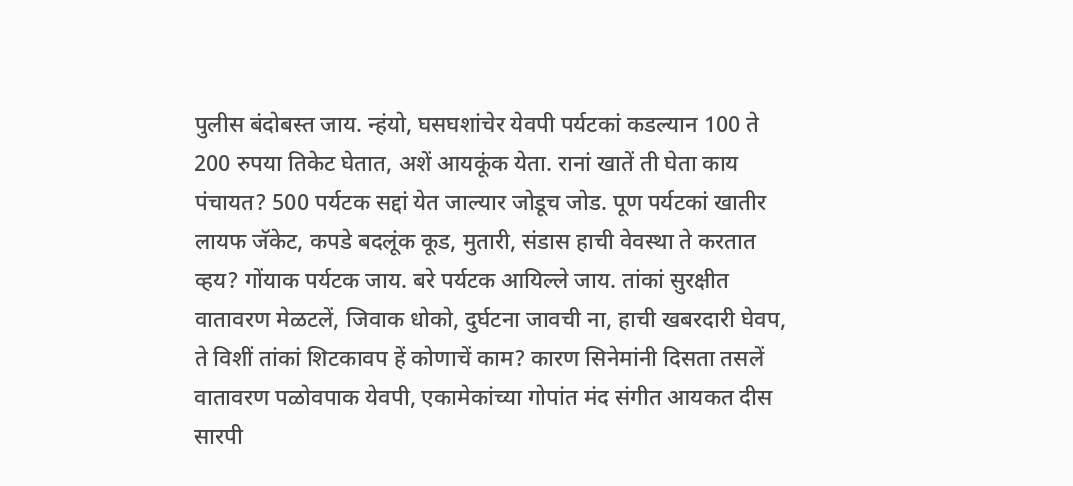पुलीस बंदोबस्त जाय. न्हंयो, घसघशांचेर येवपी पर्यटकां कडल्यान 100 ते 200 रुपया तिकेट घेतात, अशें आयकूंक येता. रानां खातें ती घेता काय पंचायत? 500 पर्यटक सद्दां येत जाल्यार जोडूच जोड. पूण पर्यटकां खातीर लायफ जॅकेट, कपडे बदलूंक कूड, मुतारी, संडास हाची वेवस्था ते करतात व्हय? गोंयाक पर्यटक जाय. बरे पर्यटक आयिल्ले जाय. तांकां सुरक्षीत वातावरण मेळटलें, जिवाक धोको, दुर्घटना जावची ना, हाची खबरदारी घेवप, ते विशीं तांकां शिटकावप हें कोणाचें काम? कारण सिनेमांनी दिसता तसलें वातावरण पळोवपाक येवपी, एकामेकांच्या गोपांत मंद संगीत आयकत दीस सारपी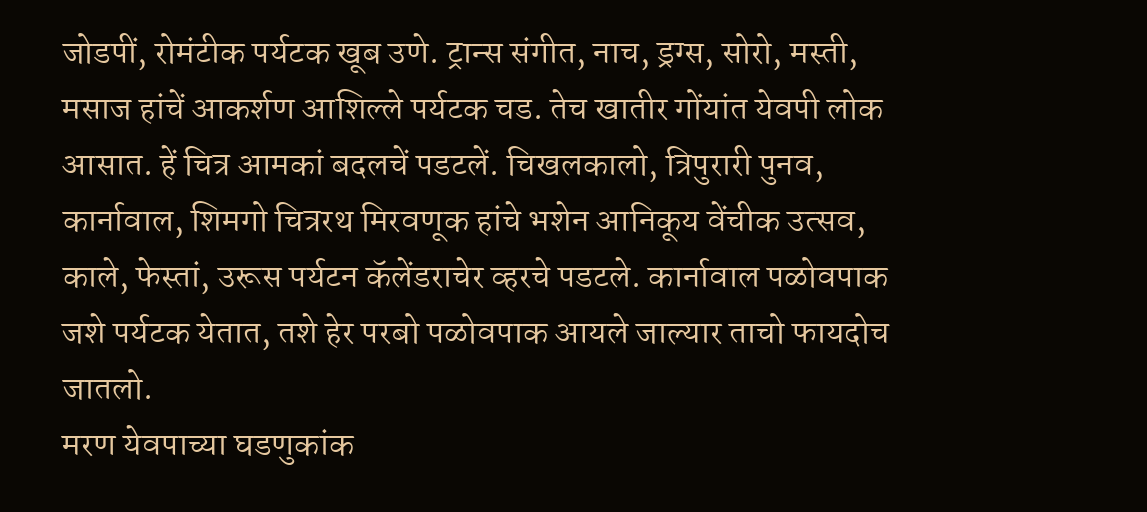जोडपीं, रोमंटीक पर्यटक खूब उणे. ट्रान्स संगीत, नाच, ड्रग्स, सोरो, मस्ती, मसाज हांचें आकर्शण आशिल्ले पर्यटक चड. तेच खातीर गोंयांत येवपी लोक आसात. हें चित्र आमकां बदलचें पडटलें. चिखलकालो, त्रिपुरारी पुनव, कार्नावाल, शिमगो चित्ररथ मिरवणूक हांचे भशेन आनिकूय वेंचीक उत्सव, काले, फेस्तां, उरूस पर्यटन कॅलेंडराचेर व्हरचे पडटले. कार्नावाल पळोवपाक जशे पर्यटक येतात, तशे हेर परबो पळोवपाक आयले जाल्यार ताचो फायदोच जातलो.
मरण येवपाच्या घडणुकांक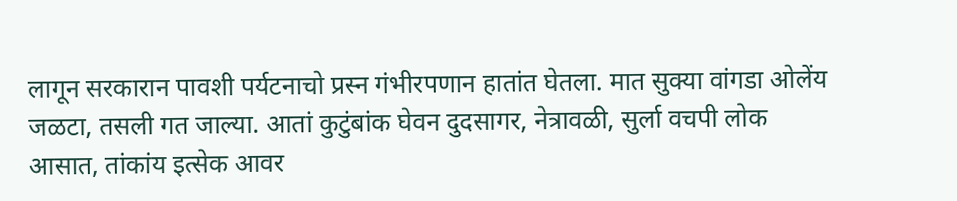लागून सरकारान पावशी पर्यटनाचो प्रस्न गंभीरपणान हातांत घेतला. मात सुक्या वांगडा ओलेंय जळटा, तसली गत जाल्या. आतां कुटुंबांक घेवन दुदसागर, नेत्रावळी, सुर्ला वचपी लोक आसात, तांकांय इत्सेक आवर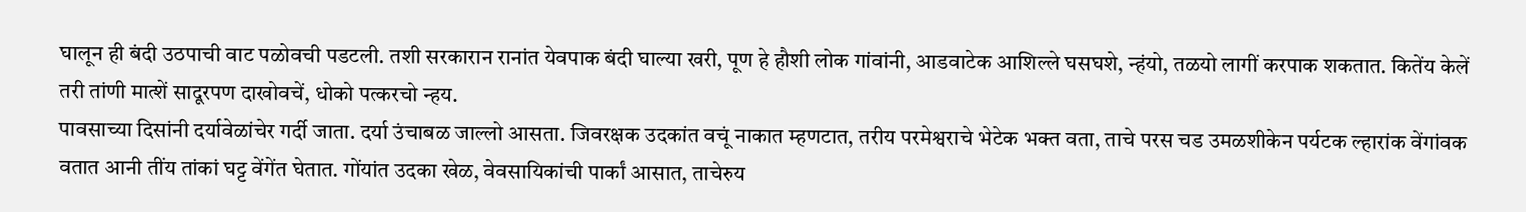घालून ही बंदी उठपाची वाट पळोवची पडटली. तशी सरकारान रानांत येवपाक बंदी घाल्या खरी, पूण हे हौशी लोक गांवांनी, आडवाटेक आशिल्ले घसघशे, न्हंयो, तळयो लागीं करपाक शकतात. कितेंय केलें तरी तांणी मात्शें सादूरपण दाखोवचें, धोको पत्करचो न्हय.
पावसाच्या दिसांनी दर्यावेळांचेर गर्दी जाता. दर्या उंचाबळ जाल्लो आसता. जिवरक्षक उदकांत वचूं नाकात म्हणटात, तरीय परमेश्वराचे भेटेक भक्त वता, ताचे परस चड उमळशीकेन पर्यटक ल्हारांक वेंगांवक वतात आनी तींय तांकां घट्ट वेंगेंत घेतात. गोंयांत उदका खेळ, वेवसायिकांची पार्कां आसात, ताचेरुय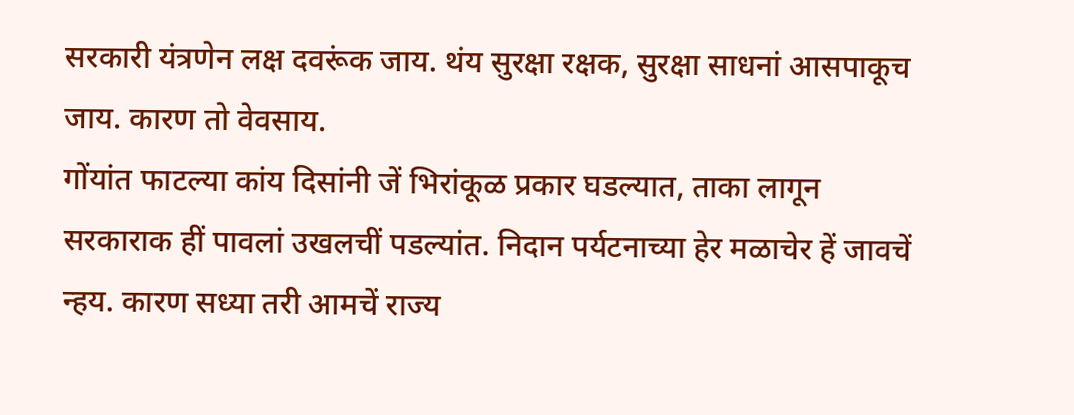सरकारी यंत्रणेन लक्ष दवरूंक जाय. थंय सुरक्षा रक्षक, सुरक्षा साधनां आसपाकूच जाय. कारण तो वेवसाय.
गोंयांत फाटल्या कांय दिसांनी जें भिरांकूळ प्रकार घडल्यात, ताका लागून सरकाराक हीं पावलां उखलचीं पडल्यांत. निदान पर्यटनाच्या हेर मळाचेर हें जावचें न्हय. कारण सध्या तरी आमचें राज्य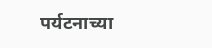पर्यटनाच्या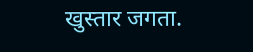खुस्तार जगता.